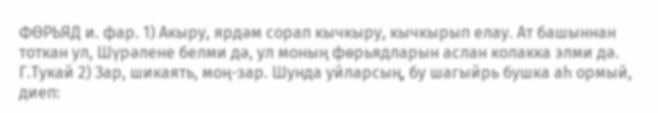ФӨРЬЯД и. фар. 1) Акыру, ярдәм сорап кычкыру, кычкырып елау. Ат башыннан тоткан ул, Шүрәлене белми дә, ул моның фөрьядларын аслан колакка элми дә. Г.Тукай 2) Зар, шикаять, моң-зар. Шунда уйларсың, бу шагыйрь бушка аһ ормый, диеп: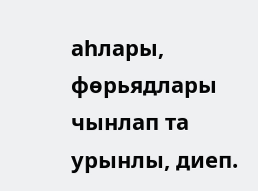аһлары, фөрьядлары чынлап та урынлы, диеп.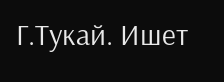Г.Тукай. Ишет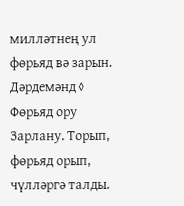милләтнең ул фөрьяд вә зарын. Дәрдемәнд ◊ Фөрьяд ору Зарлану. Торып, фөрьяд орып, чүлләргә талды.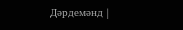Дәрдемәнд |